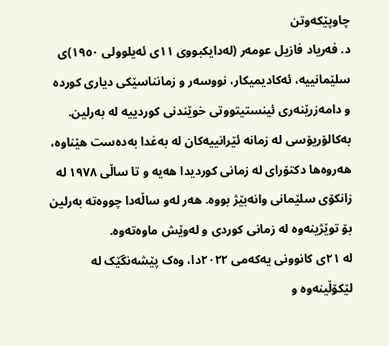چاوپێکەوتن
د. فەریاد فازیل عومەر (لەدایكبووی ١١ی ئەیلوولی ١٩٥٠)ی سلێمانییە، ئەکادیمیکار، نووسەر و زمانناسێكی دیاری کوردە و دامەزرێنەری ئینستیتووتی خوێندنی کوردییە لە بەرلین. بەکالۆریۆسی لە زمانە ئێرانییەکان لە بەغدا بەدەست هێناوە، هەروەها دکتۆرای لە زمانی کوردیدا هەیە و تا ساڵی ١٩٧٨ لە زانکۆی سلێمانی وانەبێژ بووە. هەر لەو ساڵەدا چووەتە بەرلین بۆ توێژینەوە لە زمانی کوردی و لەوێش ماوەتەوە.
لە ٢١ی کانوونی یەکەمی ٢٠٢٢دا، وەک پێشەنگێک لە لێکۆڵینەوە و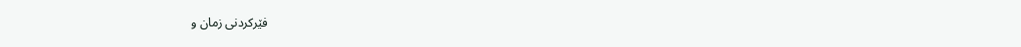فێرکردنی زمان و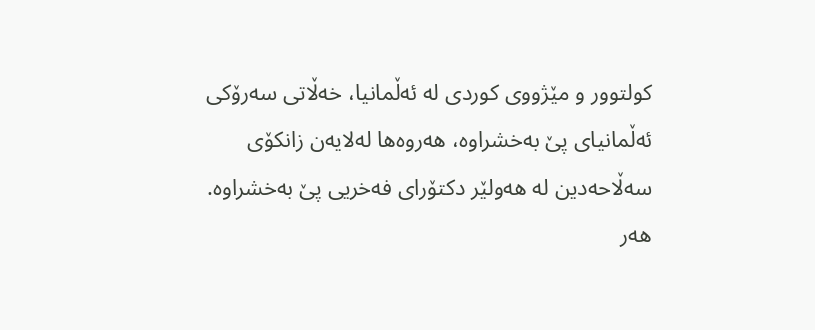کولتوور و مێژووی کوردی لە ئەڵمانیا، خەڵاتی سەرۆکی ئەڵمانیای پێ بەخشراوە، هەروەها لەلایەن زانکۆی سەڵاحەدین لە هەولێر دکتۆرای فەخریی پێ بەخشراوە.
هەر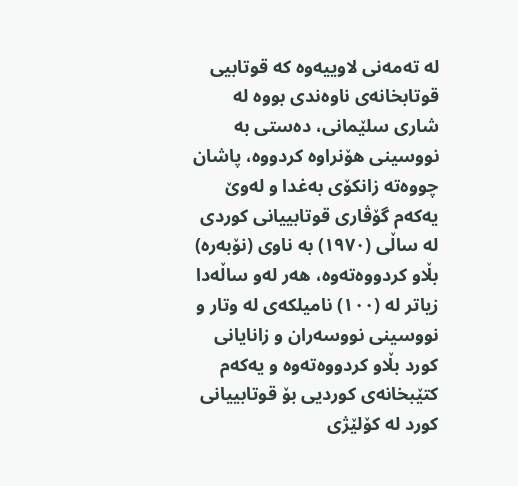لە تەمەنی لاوییەوە كە قوتابیی قوتابخانەی ناوەندی بووە لە شاری سلێمانی، دەستی بە نووسینی هۆنراوە كردووە، پاشان چووەتە زانکۆی بەغدا و لەوێ یەکەم گۆڤاری قوتابییانی کوردی لە ساڵی (١٩٧٠) بە ناوی (نۆبەرە) بڵاو کردووەتەوە، هەر لەو ساڵەدا زیاتر لە (١٠٠) نامیلکەی لە وتار و نووسینی نووسەران و زانایانی کورد بڵاو كردووەتەوە و یەکەم کتێبخانەی کوردیی بۆ قوتابییانی کورد لە کۆلێژی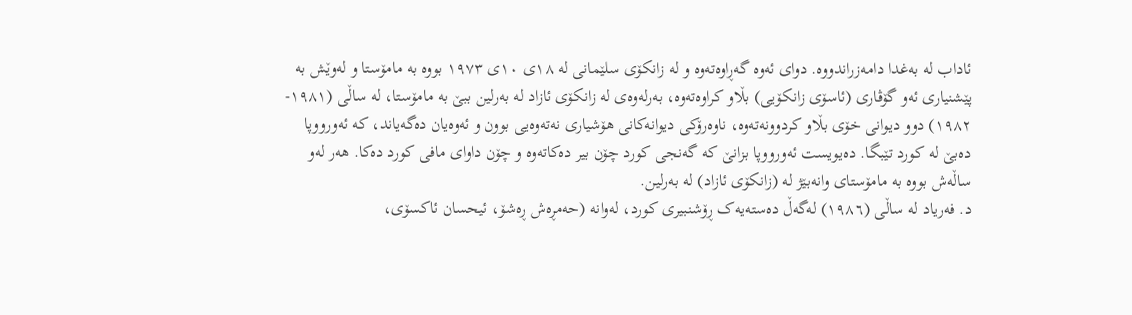ئاداب لە بەغدا دامەزراندووە. دوای ئەوە گەڕاوەتەوە و لە زانکۆی سلێمانی لە ١٨ی ١٠ی ١٩٧٣ بووە بە مامۆستا و لەوێش بە پێشنیاری ئەو گۆڤاری (ئاسۆی زانکۆیی) بڵاو کراوەتەوە، بەرلەوەی لە زانکۆی ئازاد لە بەرلین ببێ بە مامۆستا، لە ساڵی (١٩٨١- ١٩٨٢) دوو دیوانی خۆی بڵاو کردوونەتەوە، ناوەرۆکی دیوانەکانی ھۆشیاری نەتەوەیی بوون و ئەوەیان دەگەیاند، کە ئەورووپا دەبێ لە كورد تێبگا. دەیویست ئەورووپا بزانێ كە گەنجی کورد چۆن بیر دەکاتەوە و چۆن داوای مافی کورد دەکا. هەر لەو ساڵەش بووە بە مامۆستای وانەبێژ لە (زانکۆی ئازاد) لە بەرلین.
د. فەریاد لە ساڵی (١٩٨٦) لەگەڵ دەستەیەک ڕۆشنبیری کورد، لەوانە (حەمڕەش ڕەشۆ، ئیحسان ئاکسۆی،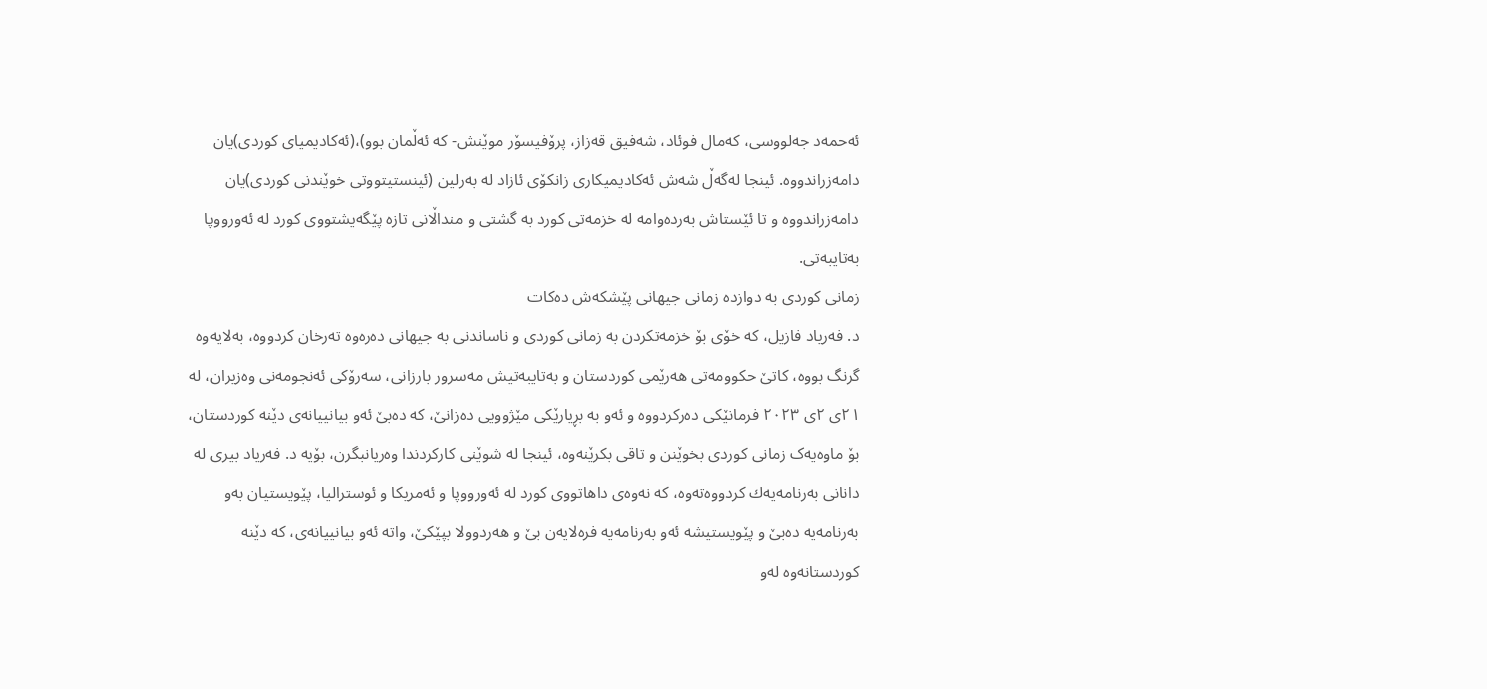ئەحمەد جەلووسی، کەمال فوئاد، شەفیق قەزاز، پرۆفیسۆر موێنش- کە ئەڵمان بوو)،(ئەکادیمیای کوردی)یان دامەزراندووە. ئینجا لەگەڵ شەش ئەکادیمیکاری زانکۆی ئازاد لە بەرلین (ئینستیتووتی خوێندنی کوردی)یان دامەزراندووە و تا ئێستاش بەردەوامە لە خزمەتی کورد بە گشتی و منداڵانی تازە پێگەیشتووی کورد لە ئەورووپا بەتایبەتی.
زمانی کوردی بە دوازدە زمانی جیهانی پێشکەش دەكات
د. فەریاد فازیل، كە خۆی بۆ خزمەتكردن بە زمانی كوردی و ناساندنی بە جیهانی دەرەوە تەرخان كردووە، بەلایەوە گرنگ بووە، كاتێ حکوومەتی هەرێمی کوردستان و بەتایبەتیش مەسرور بارزانی، سەرۆکی ئەنجومەنی وەزیران، لە ٢١ی ٢ی ٢٠٢٣ فرمانێکی دەرکردووە و ئەو بە بڕیارێکی مێژوویی دەزانێ، كە دەبێ ئەو بیانییانەی دێنە کوردستان، بۆ ماوەیەک زمانی کوردی بخوێنن و تاقی بکرێنەوە، ئینجا لە شوێنی کارکردندا وەریانبگرن، بۆیە د. فەریاد بیری لە دانانی بەرنامەیەك کردووەتەوە، کە نەوەی داهاتووی کورد لە ئەورووپا و ئەمریکا و ئوسترالیا، پێویستیان بەو بەرنامەیە دەبێ و پێویستیشە ئەو بەرنامەیە فرەلایەن بێ و هەردوولا بپێکێ، واتە ئەو بیانییانەی، کە دێنە کوردستانەوە لەو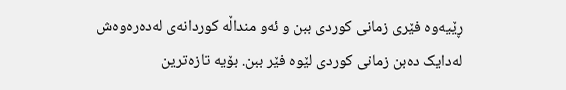ڕێیەوە فێری زمانی کوردی ببن و ئەو منداڵە كوردانەی لەدەرەوەش لەدایک دەبن زمانی کوردی لێوە فێر ببن. بۆیە تازەترین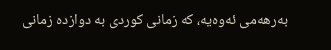بەرهەمی ئەوەیە، کە زمانی کوردی بە دوازدە زمانی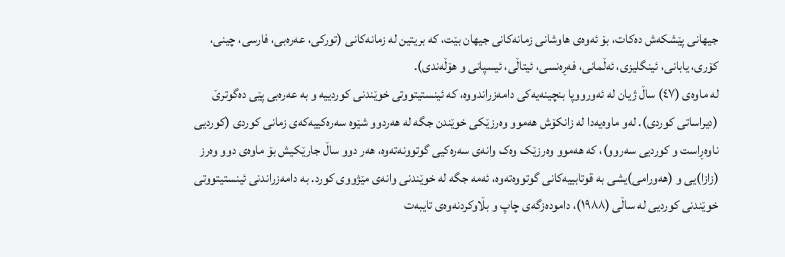جیهانی پێشکەش دەكات، بۆ ئەوەی هاوشانی زمانەکانی جیهان بێت، کە بریتین لە زمانەکانی (تورکی، عەرەبی، فارسی، چینی، کۆری، یابانی، ئینگلیزی، ئەڵمانی، فەڕەنسی، ئیتاڵی، ئیسپانی و هۆڵەندی).
لە ماوەی (٤٧) ساڵ ژیان لە ئەورووپا بنچینەیەکی دامەزراندووە، کە ئینستیتووتی خوێندنی کوردییە و بە عەرەبی پێی دەگوترێ (دیراساتی کوردی). لەو ماوەیەدا لە زانکۆش هەموو وەرزێکی خوێندن جگە لە هەردوو شێوە سەرەکییەکەی زمانی کوردی (کوردیی ناوەڕاست و کوردیی سەروو)، کە ھەموو وەرزێک وەک وانەی سەرەکیی گوتوونەتەوە، ھەر دوو ساڵ جارێکیش بۆ ماوەی دوو وەرز (زازا)یی و (هەورامی)یشی بە قوتابییەکانی گوتووەتەوە، ئەمە جگە لە خوێندنی وانەی مێژووی کورد. بە دامەزراندنی ئینستیتووتی خوێندنی کوردیی لە ساڵی (١٩٨٨)، دامودەزگەی چاپ و بڵاوکردنەوەی تایبەت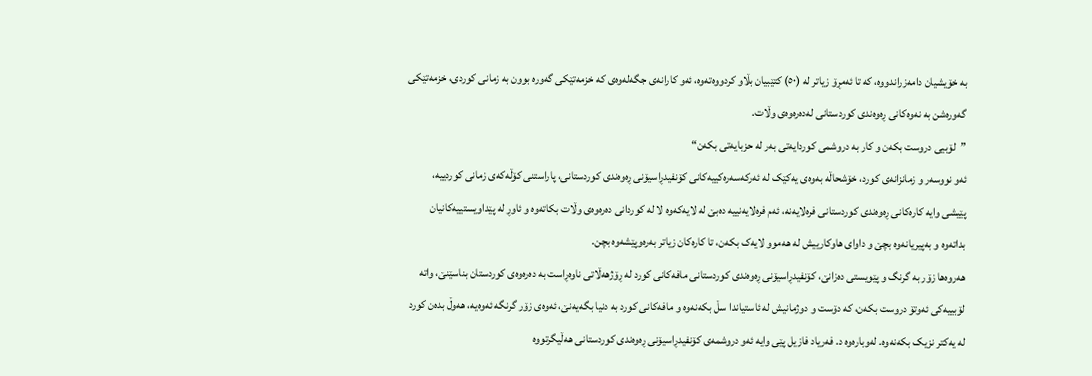بە خۆیشیان دامەزراندووە، کە تا ئەمڕۆ زیاتر لە (٥٠) کتێبیان بڵاو کردووەتەوە، ئەو کارانەی جگەلەوەی کە خزمەتێکی گەورە بوون بە زمانی کوردی، خزمەتێکی گەورەشن بە نەوەکانی ڕەوەندی کوردستانی لەدەرەوەی وڵات.
”لۆبیی دروست بكەن و كار بە دروشمی کوردایەتی بەر لە حزبایەتی بكەن“
ئەو نووسەر و زمانزانەی كورد، خۆشحاڵە بەوەی یەکێک لە ئەرکەسەرەکییەکانی كۆنفیدڕاسیۆنی ڕەوەندی كوردستانی، پاراستنی کۆڵەکەی زمانی کوردییە، پێیشی وایە کارەکانی ڕەوەندی کوردستانی فرەلایەنە، ئەم فرەلایەنییە دەبێ لە لایەکەوە لا لە کوردانی دەرەوەی وڵات بکاتەوە و ئاوڕ لە پێداویستییەکانیان بداتەوە و بەپیریانەوە بچێ و داوای هاوکارییش لە ھەموو لایەک بکەن، تا کارەکان زیاتر بەرەوپێشەوە بچن.
هەروەها زۆر بە گرنگ و پێویستی دەزانێ، كۆنفیدڕاسیۆنی ڕەوەندی کوردستانی مافەکانی کورد لە ڕۆژهەڵاتی ناوەڕاست بە دەرەوەی کوردستان بناسێنێ، واتە لۆبییەکی ئەوتۆ دروست بکەن، کە دۆست و دوژمانیش لە ئاستیاندا سڵ بکەنەوە و مافەکانی کورد بە دنیا بگەیەنێ، ئەوەی زۆر گرنگە ئەوەیە، هەوڵ بدەن کورد لە یەکتر نزیک بکەنەوە. لەوبارەوە د. فەریاد فازیل پێی وایە ئەو دروشمەی كۆنفیدڕاسیۆنی ڕەوەندی كوردستانی هەڵیگرتووە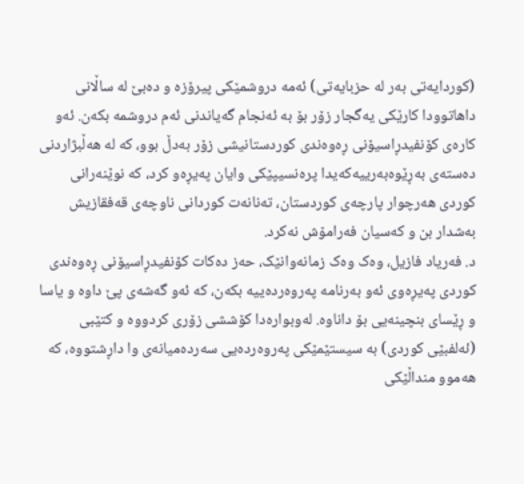(کوردایەتی بەر لە حزبایەتی) ئەمە دروشمێکی پیرۆزە و دەبێ لە ساڵانی داهاتوودا کارێکی یەگجار زۆر بۆ بە ئەنجام گەیاندنی ئەم دروشمە بکەن. ئەو کارەی كۆنفیدڕاسیۆنی ڕەوەندی كوردستانیشی زۆر بەدڵ بوو، کە لە هەڵبژاردنی دەستەی بەڕێوەبەرییەكەیدا پرەنسیپێکی وایان پەیڕەو کرد، کە نوێنەرانی کوردی هەرچوار پارچەی کوردستان، تەنانەت کوردانی ناوچەی قەفقازیش بەشدار بن و کەسیان فەرامۆش نەکرد.
د. فەریاد فازیل، وەک وەک زمانەوانێک، حەز دەکات كۆنفیدڕاسیۆنی ڕەوەندی كوردی پەیڕەوی ئەو بەرنامە پەروەردەییە بکەن، کە ئەو گەشەی پێ داوە و یاسا و ڕێسای بنچینەیی بۆ داناوە. لەوبوارەدا كۆششی زۆری كردووە و کتێبی (ئەلفبێی کوردی) بە سیستێمێکی پەروەردەیی سەردەمیانەی وا داڕشتووە، کە هەموو منداڵێکی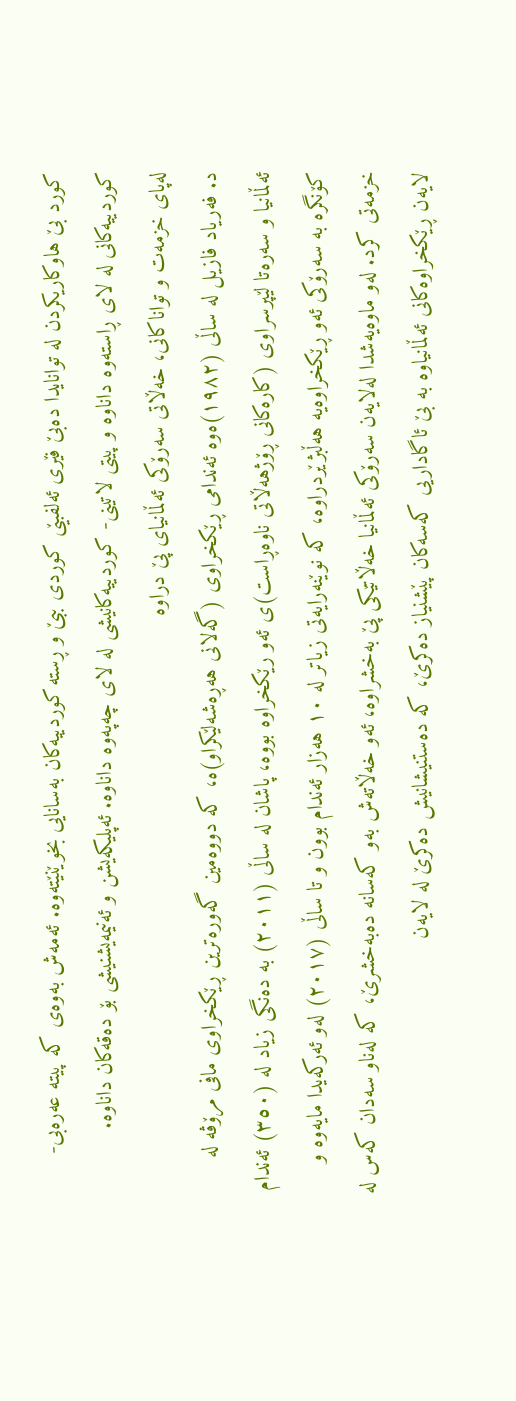کورد بێ هاوکاریکردن لە توانایدا دەبێ فێری ئەلفبێی کوردی ببێ و ڕستە کوردییەکان بەسانایی بخوێنێتەوە. ئەمەش بەوەی کە پیتە عەرەبی- کوردییەکانی لە لای ڕاستەوە داناوە و پیتی لاتینی- کوردییەکانیشی لە لای چەپەوە داناوە. ئەپلیکەیشن و ئەنیمەیشنیشی بۆ دەقەکان داناوە.
لەپای خزمەت و تواناكانی، خەڵاتی سەرۆكی ئەڵمانیای پێ دراوە
د. فەریاد فازیل لە ساڵی (١٩٨٢)ەوە ئەندامی ڕێکخراوی (گەلانی هەڕەشەلێکراو)ە، کە دووەمین گەورەترین ڕێکخراوی مافی مرۆڤە لە ئەڵمانیا و سەرەتا لێپرسراوی (کارەکانی ڕۆژهەڵاتی ناوەڕاست)ی ئەو رێكخراوە بووە، پاشان لە ساڵی (٢٠١١) بە دەنگی زیاد لە (٣٥٠) ئەندام کۆنگرە بە سەرۆکی ئەو ڕێکخراوەیە هەڵبژێردراوە، کە نوێنەرایەتی زیاتر لە ١٠ هەزار ئەندام بوون و تا ساڵی (٢٠١٧) لەو ئەركەیدا مایەوە و خزمەتی كرد. لەو ماوەیەشدا لەلایەن سەرۆكی ئەڵمانیا خەڵاتێكی پێ بەخشراوە، ئەو خەڵاتەش بەو کەسانە دەبەخشرێ، کە لەناو سەدان کەس لە لایەن ڕێکخراوەکانی ئەڵمانیاوە بە بێ ئاگاداریی كەسەكان پێشنیاز دەکرێ، كە دەستنیشانیش دەکرێ لە لایەن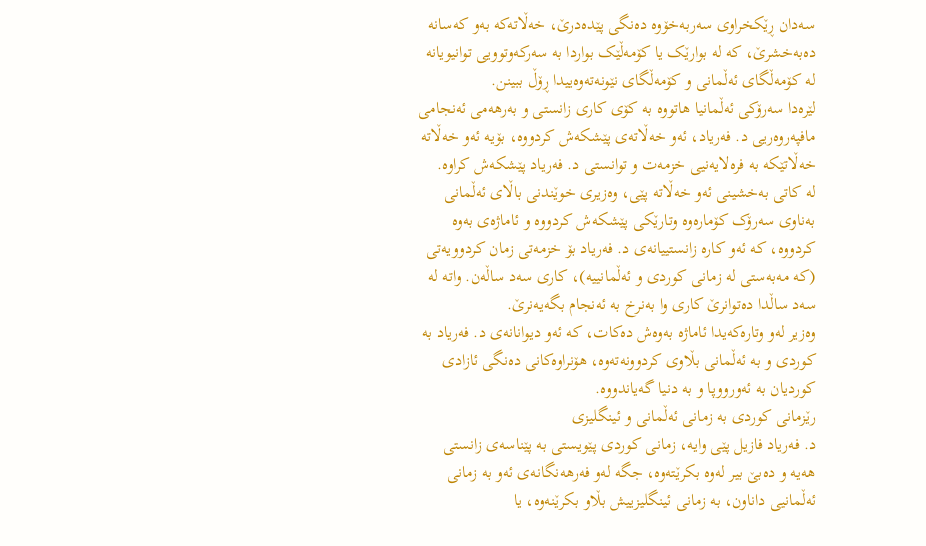سەدان ڕێکخراوی سەربەخۆوە دەنگی پێدەدرێ، خەڵاتەكە بەو كەسانە دەبەخشرێ، كە لە بوارێک یا کۆمەڵێک بواردا بە سەرکەوتوویی توانیویانە لە کۆمەڵگای ئەڵمانی و کۆمەڵگای نێونەتەوەییدا ڕۆڵ ببینن.
لێرەدا سەرۆکی ئەڵمانیا هاتووە بە کۆی کاری زانستی و بەرهەمی ئەنجامی مافپەروەریی د. فەریاد، ئەو خەڵاتەی پێشکەش کردووە، بۆیە ئەو خەڵاتە خەڵاتێکە بە فرەلایەنیی خزمەت و توانستی د. فەریاد پێشکەش کراوە.
لە كاتی بەخشینی ئەو خەڵاتە پێی، وەزیری خوێندنی باڵای ئەڵمانی بەناوی سەرۆک کۆمارەوە وتارێكی پێشکەش کردووە و ئاماژەی بەوە كردووە، كە ئەو کارە زانستییانەی د. فەریاد بۆ خزمەتی زمان کردوویەتی (کە مەبەستی لە زمانی کوردی و ئەڵمانییە)، کاری سەد ساڵەن. واتە لە سەد ساڵدا دەتوانرێ کاری وا بەنرخ بە ئەنجام بگەیەنرێ.
وەزیر لەو وتارەكەیدا ئاماژە بەوەش دەكات، كە ئەو دیوانانەی د. فەریاد بە کوردی و بە ئەڵمانی بڵاوی کردوونەتەوە، هۆنراوەکانی دەنگی ئازادی کوردیان بە ئەورووپا و بە دنیا گەیاندووە.
رێزمانی كوردی بە زمانی ئەڵمانی و ئینگلیزی
د. فەریاد فازیل پێی وایە، زمانی کوردی پێویستی بە پێناسەی زانستی هەیە و دەبێ بیر لەوە بکرێتەوە، جگە لەو فەرهەنگانەی ئەو بە زمانی ئەڵمانیی داناون، بە زمانی ئینگلیزییش بڵاو بکرێنەوە، یا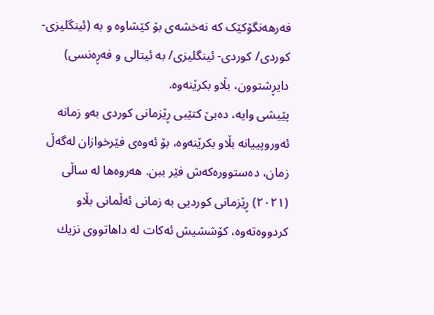فەرهەنگۆکێک کە نەخشەی بۆ کێشاوە و بە (ئینگلیزی- کوردی/ کوردی- ئینگلیزی/ بە ئیتالی و فەڕەنسی) دایڕشتوون، بڵاو بکرێنەوە.
پێیشی وایە، دەبێ کتێبی ڕێزمانی کوردی بەو زمانە ئەوروپییانە بڵاو بکرێنەوە، بۆ ئەوەی فێرخوازان لەگەڵ زمان، دەستوورەکەش فێر ببن. هەروەها لە ساڵی (٢٠٢١) ڕێزمانی کوردیی بە زمانی ئەڵمانی بڵاو کردووەتەوە، كۆششیش ئەكات لە داهاتووی نزیك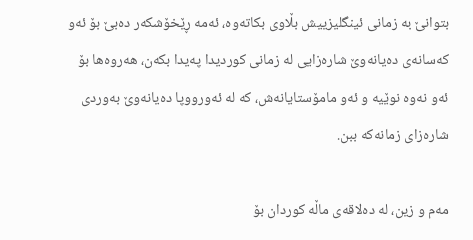بتوانێ بە زمانی ئینگلیزییش بڵاوی بکاتەوە، ئەمە ڕێخۆشکەر دەبێ بۆ ئەو کەسانەی دەیانەوێ شارەزایی لە زمانی کوردیدا پەیدا بکەن، هەروەها بۆ ئەو نەوە نوێیە و ئەو مامۆستایانەش، كە لە ئەورووپا دەیانەوێ بەوردی شارەزای زمانەکە ببن.

مەم و زین، لە دەلاقەی ماڵە كوردان بۆ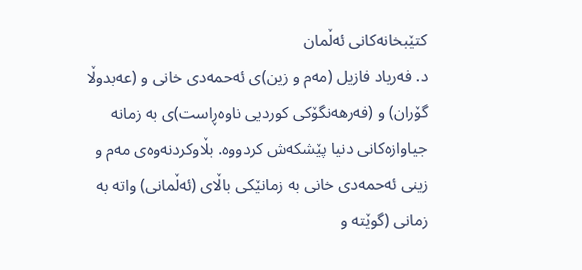كتێبخانەكانی ئەڵمان
د. فەریاد فازیل (مەم و زین)ی ئەحمەدی خانی و (عەبدوڵا گۆران) و (فەرهەنگۆکی کوردیی ناوەڕاست)ی بە زمانە جیاوازەکانی دنیا پێشكەش كردووە. بڵاوکردنەوەی مەم و زینی ئەحمەدی خانی بە زمانێکی باڵای (ئەڵمانی) واتە بە زمانی (گوێتە و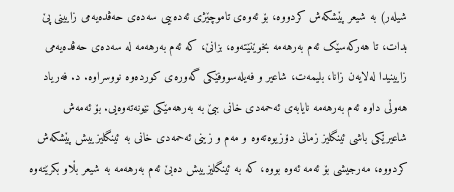شیلەر) بە شیعر پێشکەش کردووە، بۆ ئەوەی تاموچێژی ئەدەبیی سەدەی حەڤدەیەمی زایینی پێ بدات، تا هەرکەسێک ئەم بەرهەمە بخوێنێتەوە، بزانێ، کە ئەم بەرهەمە لە سەدەی حەڤدەیەمی زایینیدا لەلایەن زانا، بلیمەت، شاعیر و فەیلەسووفێکی گەورەی کوردەوە نووسراوە. د. فەریاد هەوڵی داوە ئەم بەرهەمە نایابەی ئەحمەدی خانی ببێ بە بەرهەمێکی نێونەتەوەیی. بۆ ئەمەش شاعیرێکی باشی ئینگلیز زمانی دۆزیوەتەوە و مەم و زینی ئەحمەدی خانی بە ئینگلیزییش پێشکەش کردووە، مەرجیشی بۆ ئەمە ئەوە بووە، کە بە ئینگلیزییش دەبێ ئەم بەرهەمە بە شیعر بڵاو بکرێتەوە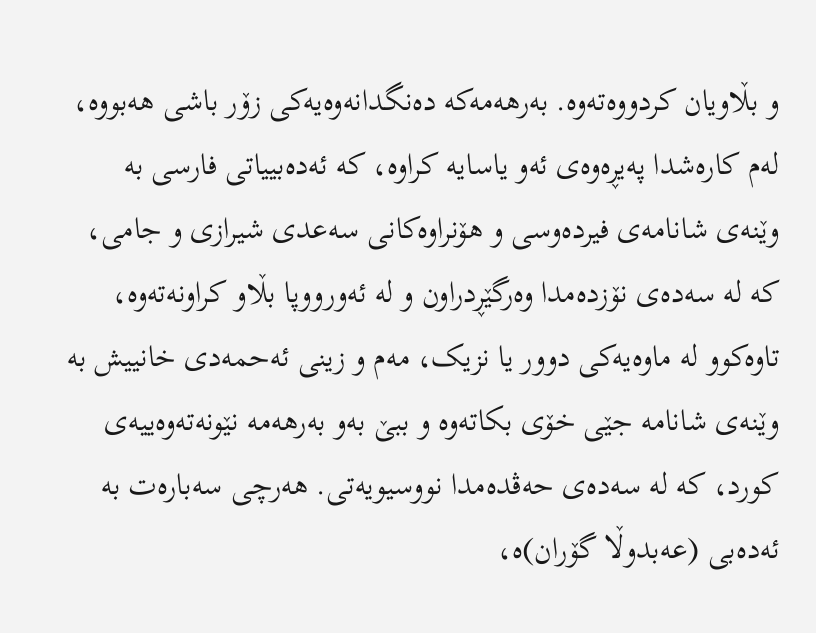و بڵاویان کردووەتەوە. بەرھەمەکە دەنگدانەوەیەکی زۆر باشی هەبووە، لەم کارەشدا پەیڕەوەی ئەو یاسایە کراوە، کە ئەدەبییاتی فارسی بە وێنەی شانامەی فیردەوسی و هۆنراوەکانی سەعدی شیرازی و جامی، کە لە سەدەی نۆزدەمدا وەرگێڕدراون و لە ئەورووپا بڵاو کراونەتەوە، تاوەكوو لە ماوەیەكی دوور یا نزیک، مەم و زینی ئەحمەدی خانییش بە وێنەی شانامە جێی خۆی بکاتەوە و ببێ بەو بەرهەمە نێونەتەوەییەی کورد، کە لە سەدەی حەڤدەمدا نووسیویەتی. هەرچی سەبارەت بە ئەدەبی (عەبدوڵا گۆران)ە،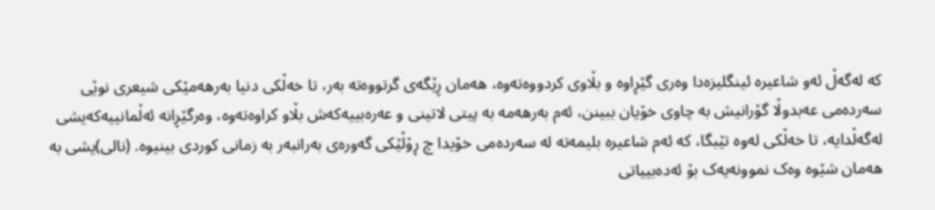کە لەگەڵ ئەو شاعیرە ئینگلیزەدا وەری گێڕاوە و بڵاوی کردووەتەوە، هەمان ڕێگەی گرتووەتە بەر، تا خەڵکی دنیا بەرهەمێکی شیعری نوێی سەردەمی عەبدوڵا گۆرانیش بە چاوی خۆیان ببینن، ئەم بەرهەمە بە پیتی لاتینی و عەرەبییەکەش بڵاو کراوەتەوە، وەرگێڕانە ئەڵمانییەکەیشی لەگەڵدایە، تا خەڵکی لەوە تێبگا، کە ئەم شاعیرە بلیمەتە لە سەردەمی خۆیدا چ ڕۆڵێکی گەورەی بەرانبەر بە زمانی کوردی بینیوە. (نالی)یشی بە هەمان شێوە وەک نموونەیەک بۆ ئەدەبییاتی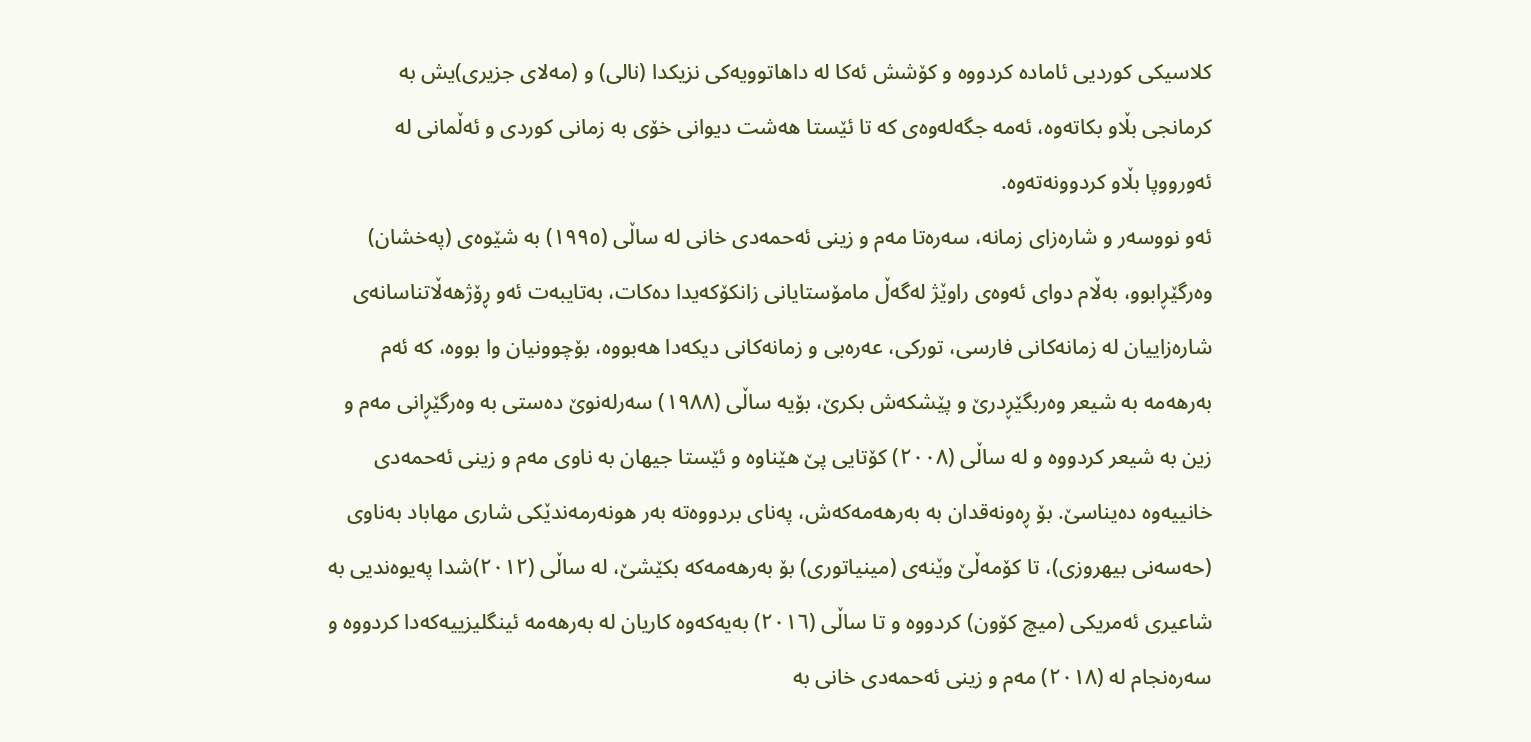کلاسیکی کوردیی ئامادە کردووە و كۆشش ئەكا لە داهاتوویەکی نزیکدا (نالی) و (مەلای جزیری)یش بە کرمانجی بڵاو بکاتەوە، ئەمە جگەلەوەی کە تا ئێستا هەشت دیوانی خۆی بە زمانی کوردی و ئەڵمانی لە ئەورووپا بڵاو کردوونەتەوە.
ئەو نووسەر و شارەزای زمانە، سەرەتا مەم و زینی ئەحمەدی خانی لە ساڵی (١٩٩٥) بە شێوەی (پەخشان) وەرگێڕابوو، بەڵام دوای ئەوەی راوێژ لەگەڵ مامۆستایانی زانکۆکەیدا دەكات، بەتایبەت ئەو ڕۆژهەڵاتناسانەی شارەزاییان لە زمانەکانی فارسی، تورکی، عەرەبی و زمانەکانی دیكەدا هەبووە، بۆچوونیان وا بووە، كە ئەم بەرهەمە بە شیعر وەربگێڕدرێ و پێشكەش بكرێ، بۆیە ساڵی (١٩٨٨) سەرلەنوێ دەستی بە وەرگێڕانی مەم و زین بە شیعر کردووە و لە ساڵی (٢٠٠٨) کۆتایی پێ هێناوە و ئێستا جیهان بە ناوی مەم و زینی ئەحمەدی خانییەوە دەیناسێ. بۆ ڕەونەقدان بە بەرهەمەكەش، پەنای بردووەتە بەر هونەرمەندێکی شاری مهاباد بەناوی (حەسەنی بیهروزی)، تا کۆمەڵێ وێنەی (مینیاتوری) بۆ بەرهەمەکە بكێشێ، لە ساڵی (٢٠١٢)شدا پەیوەندیی بە شاعیری ئەمریکی (میچ کۆون) کردووە و تا ساڵی (٢٠١٦) بەیەکەوە کاریان لە بەرھەمە ئینگلیزییەکەدا کردووە و سەرەنجام لە (٢٠١٨) مەم و زینی ئەحمەدی خانی بە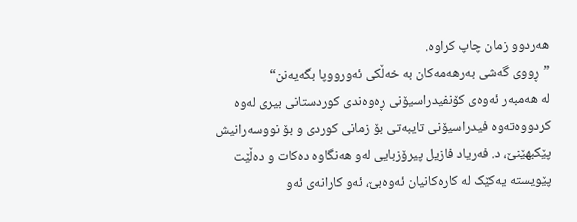هەردوو زمان چاپ کراوە.
”ڕووی گەشی بەرهەمەکان بە خەڵکی ئەورووپا بگەیەنن“
لە هەمبەر ئەوەی کۆنفیدراسیۆنی ڕەوەندی کوردستانی بیری لەوە كردووەتەوە فیدراسیۆنی تایبەتی بۆ زمانی کوردی و بۆ نووسەرانیش پێکبھێنێ، د. فەریاد فازیل پیرۆزبایی لەو هەنگاوە دەكات و دەڵێت پێویستە یەکێک لە کارەکانیان ئەوەبێ، ئەو کارانەی ئەو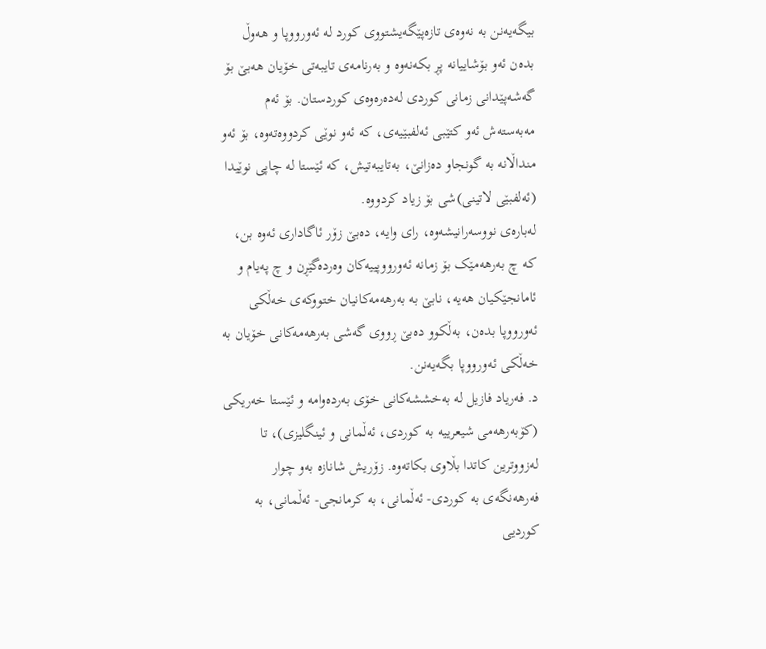بیگەیەنن بە نەوەی تازەپێگەیشتووی کورد لە ئەورووپا و هەوڵ بدەن ئەو بۆشاییانە پڕ بکەنەوە و بەرنامەی تایبەتی خۆیان هەبێ بۆ گەشەپێدانی زمانی کوردی لەدەرەوەی کوردستان. بۆ ئەم مەبەستەش ئەو کتێبی ئەلفبێیەی، کە ئەو نوێی کردووەتەوە، بۆ ئەو منداڵانە بە گونجاو دەزانێ، بەتایبەتیش، کە ئێستا لە چاپی نوێیدا (ئەلفبێی لاتینی)شی بۆ زیاد کردووە.
لەبارەی نووسەرانیشەوە، رای وایە، دەبێ زۆر ئاگاداری ئەوە بن، کە چ بەرهەمێک بۆ زمانە ئەورووپییەکان وەردەگێڕن و چ پەیام و ئامانجێکیان هەیە، نابێ بە بەرهەمەکانیان ختووکەی خەڵکی ئەورووپا بدەن، بەڵکوو دەبێ ڕووی گەشی بەرهەمەکانی خۆیان بە خەڵکی ئەورووپا بگەیەنن.
د. فەریاد فازیل لە بەخششەكانی خۆی بەردەوامە و ئێستا خەریكی (کۆبەرهەمی شیعرییە بە کوردی، ئەڵمانی و ئینگلیزی)، تا لەزووترین كاتدا بڵاوی بكاتەوە. زۆریش شانازە بەو چوار فەرهەنگەی بە کوردی- ئەڵمانی، بە کرمانجی- ئەڵمانی، بە کوردیی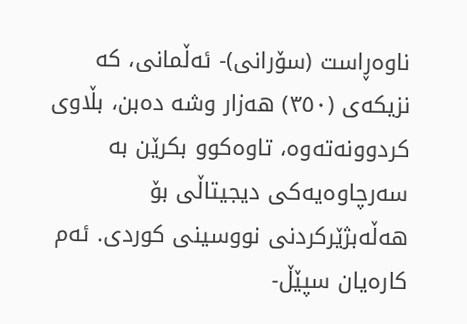ناوەڕاست (سۆرانی)- ئەڵمانی، کە نزیکەی (٣٥٠) هەزار وشە دەبن، بڵاوی کردوونەتەوە، تاوەكوو بکرێن بە سەرچاوەیەکی دیجیتاڵی بۆ ھەڵەبژێرکردنی نووسینی کوردی. ئەم کارەیان سپێڵ-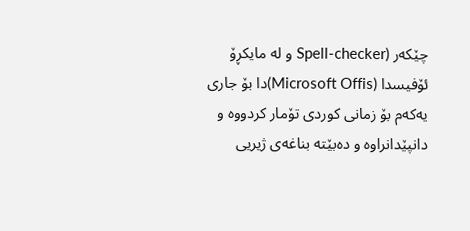چێکەر (Spell-checker و لە مایکڕۆ ئۆفیسدا (Microsoft Offis)دا بۆ جاری یەکەم بۆ زمانی کوردی تۆمار کردووە و دانپێدانراوە و دەبێتە بناغەی ژیریی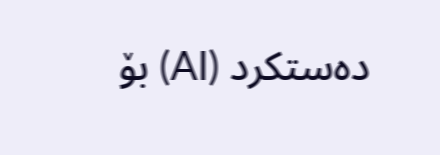دەستکرد (AI) بۆ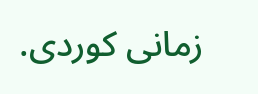زمانی کوردی.